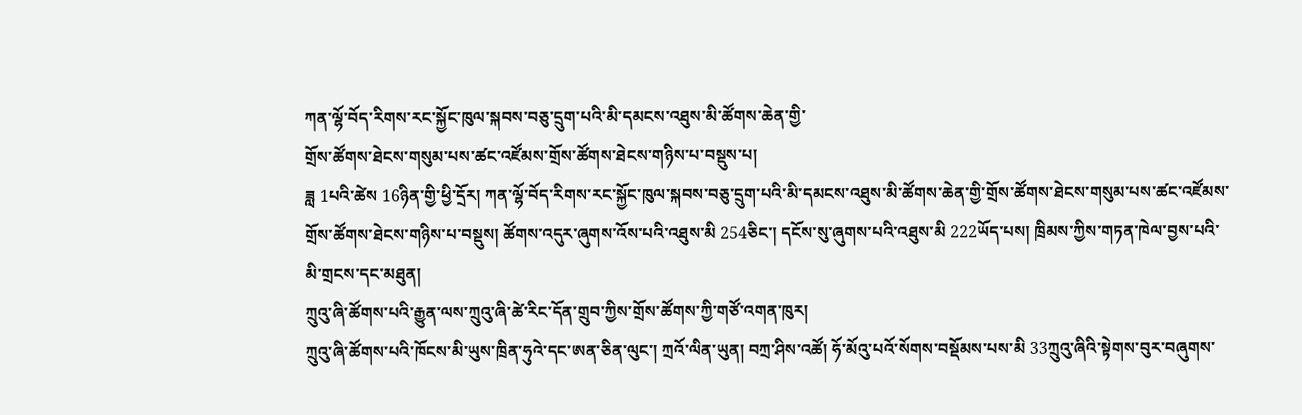ཀན་ལྷོ་བོད་རིགས་རང་སྐྱོང་ཁུལ་སྐབས་བཅུ་དྲུག་པའི་མི་དམངས་འཐུས་མི་ཚོགས་ཆེན་གྱི་
གྲོས་ཚོགས་ཐེངས་གསུམ་པས་ཚང་འཛོམས་གྲོས་ཚོགས་ཐེངས་གཉིས་པ་བསྡུས་པ།
ཟླ 1པའི་ཚེས 16ཉིན་གྱི་ཕྱི་དྲོར། ཀན་ལྷོ་བོད་རིགས་རང་སྐྱོང་ཁུལ་སྐབས་བཅུ་དྲུག་པའི་མི་དམངས་འཐུས་མི་ཚོགས་ཆེན་གྱི་གྲོས་ཚོགས་ཐེངས་གསུམ་པས་ཚང་འཛོམས་གྲོས་ཚོགས་ཐེངས་གཉིས་པ་བསྡུས། ཚོགས་འདུར་ཞུགས་འོས་པའི་འཐུས་མི 254ཅིང་། དངོས་སུ་ཞུགས་པའི་འཐུས་མི 222ཡོད་པས། ཁྲིམས་ཀྱིས་གཏན་ཁེལ་བྱས་པའི་མི་གྲངས་དང་མཐུན།
ཀྲུའུ་ཞི་ཚོགས་པའི་རྒྱུན་ལས་ཀྲུའུ་ཞི་ཚེ་རིང་དོན་གྲུབ་ཀྱིས་གྲོས་ཚོགས་ཀྱི་གཙོ་འགན་ཁུར།
ཀྲུའུ་ཞི་ཚོགས་པའི་ཁོངས་མི་ཡུས་ཁྲིན་ཧུའེ་དང་ཨན་ཅིན་ལུང་། ཀྲའོ་ལིན་ཡུན། བཀྲ་ཤིས་འཚོ། ཧོ་མོའུ་པའོ་སོགས་བསྡོམས་པས་མི 33ཀྲུའུ་ཞིའི་སྟེགས་བུར་བཞུགས་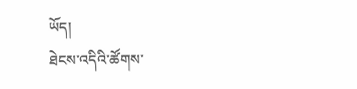ཡོད།
ཐེངས་འདིའི་ཚོགས་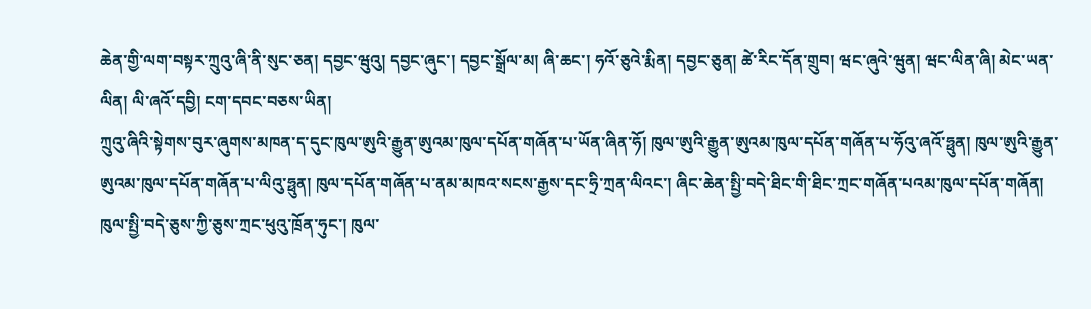ཆེན་གྱི་ལག་བསྟར་ཀྲུའུ་ཞི་ནི་སུང་ཅན། དབྱང་ཝུའུ། དབྱང་ཞུང་། དབྱང་སྒྲོལ་མ། ཞི་ཆང་། ཧའོ་ཅུའེ་རྨིན། དབྱང་ཅུན། ཚེ་རིང་དོན་གྲུབ། ཝང་ཞུའེ་ཝུན། ཝང་ལིན་ཞི། མེང་ཡན་ལིན། ལི་ཞའོ་དབྱི། ངག་དབང་བཅས་ཡིན།
ཀྲུའུ་ཞིའི་སྟེགས་བུར་ཞུགས་མཁན་ད་དུང་ཁུལ་ཨུའི་རྒྱུན་ཨུའམ་ཁུལ་དཔོན་གཞོན་པ་ཡོན་ཞིན་ཧོ། ཁུལ་ཨུའི་རྒྱུན་ཨུའམ་ཁུལ་དཔོན་གཞོན་པ་ཧོའུ་ཞའོ་ཧྥུན། ཁུལ་ཨུའི་རྒྱུན་ཨུའམ་ཁུལ་དཔོན་གཞོན་པ་ལིའུ་ཧྥུན། ཁུལ་དཔོན་གཞོན་པ་ནམ་མཁའ་སངས་རྒྱས་དང་ཧྲི་ཀྲན་ལིའང་། ཞིང་ཆེན་སྤྱི་བདེ་ཐིང་གི་ཐིང་ཀྲང་གཞོན་པའམ་ཁུལ་དཔོན་གཞོན། ཁུལ་སྤྱི་བདེ་ཅུས་ཀྱི་ཅུས་ཀྲང་ཕུའུ་ཁྲོན་ཧུང་། ཁུལ་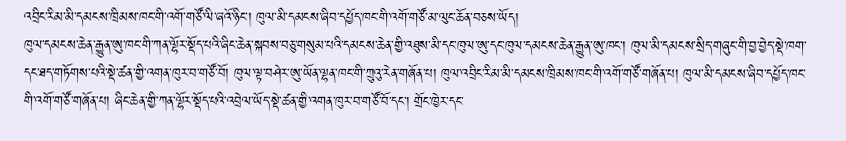འབྲིང་རིམ་མི་དམངས་ཁྲིམས་ཁང་གི་འགོ་གཙོ་ལི་ཞའོ་ཉིང་། ཁུལ་མི་དམངས་ཞིབ་དཔྱོད་ཁང་གི་འགོ་གཙོ་མ་ལུང་ཆོན་བཅས་ཡོད།
ཁུལ་དམངས་ཆེན་རྒྱུན་ཨུ་ཁང་གི་ཀན་ལྷོར་སྡོད་པའི་ཞིང་ཆེན་སྐབས་བཅུ་གསུམ་པའི་དམངས་ཆེན་གྱི་འཐུས་མི་དང་ཁུལ་ཨུ་དང་ཁུལ་དམངས་ཆེན་རྒྱུན་ཨུ་ཁང་། ཁུལ་མི་དམངས་སྲིད་གཞུང་གི་བྱ་བྱེད་སྡེ་ཁག་དང་ཐད་གཏོགས་པའི་སྡེ་ཚན་གྱི་འགན་ཁུར་བ་གཙོ་བོ། ཁུལ་ལྟ་བཤེར་ཨུ་ཡོན་ལྷན་ཁང་གི་ཀྲུའུ་རེན་གཞོན་པ། ཁུལ་འབྲིང་རིམ་མི་དམངས་ཁྲིམས་ཁང་གི་འགོ་གཙོ་གཞོན་པ། ཁུལ་མི་དམངས་ཞིབ་དཔྱོད་ཁང་གི་འགོ་གཙོ་གཞོན་པ། ཞིང་ཆེན་གྱི་ཀན་ལྷོར་སྡོད་པའི་འབྲེལ་ཡོད་སྡེ་ཚན་གྱི་འགན་ཁུར་བ་གཙོ་བོ་དང་། གྲོང་ཁྱེར་དང་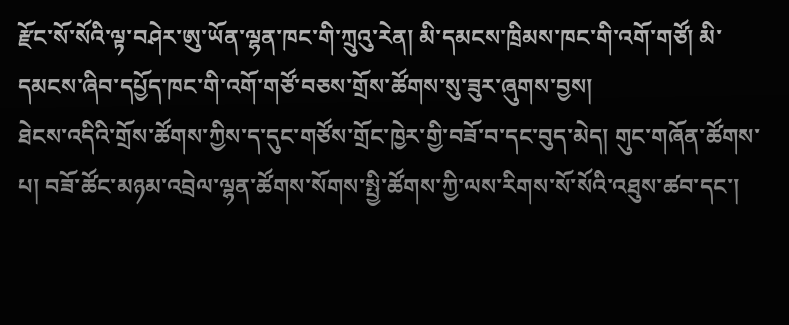རྫོང་སོ་སོའི་ལྟ་བཤེར་ཨུ་ཡོན་ལྷན་ཁང་གི་ཀྲུའུ་རེན། མི་དམངས་ཁྲིམས་ཁང་གི་འགོ་གཙོ། མི་དམངས་ཞིབ་དཔྱོད་ཁང་གི་འགོ་གཙོ་བཅས་གྲོས་ཚོགས་སུ་ཟུར་ཞུགས་བྱས།
ཐེངས་འདིའི་གྲོས་ཚོགས་ཀྱིས་ད་དུང་གཙོས་གྲོང་ཁྱེར་གྱི་བཟོ་བ་དང་བུད་མེད། གུང་གཞོན་ཚོགས་པ། བཟོ་ཚོང་མཉམ་འབྲེལ་ལྷན་ཚོགས་སོགས་སྤྱི་ཚོགས་ཀྱི་ལས་རིགས་སོ་སོའི་འཐུས་ཚབ་དང་།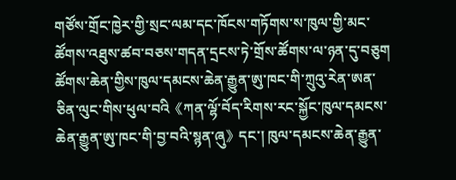གཙོས་གྲོང་ཁྱེར་གྱི་སྲང་ལམ་དང་ཁོངས་གཏོགས་ས་ཁུལ་གྱི་མང་ཚོགས་འཐུས་ཚབ་བཅས་གདན་དྲངས་ཏེ་གྲོས་ཚོགས་ལ་ཉན་དུ་བཅུག
ཚོགས་ཆེན་གྱིས་ཁུལ་དམངས་ཆེན་རྒྱུན་ཨུ་ཁང་གི་ཀྲུའུ་རེན་ཨན་ཅིན་ལུང་གིས་ཕུལ་བའི《ཀན་ལྷོ་བོད་རིགས་རང་སྐྱོང་ཁུལ་དམངས་ཆེན་རྒྱུན་ཨུ་ཁང་གི་བྱ་བའི་སྙན་ཞུ》དང་། ཁུལ་དམངས་ཆེན་རྒྱུན་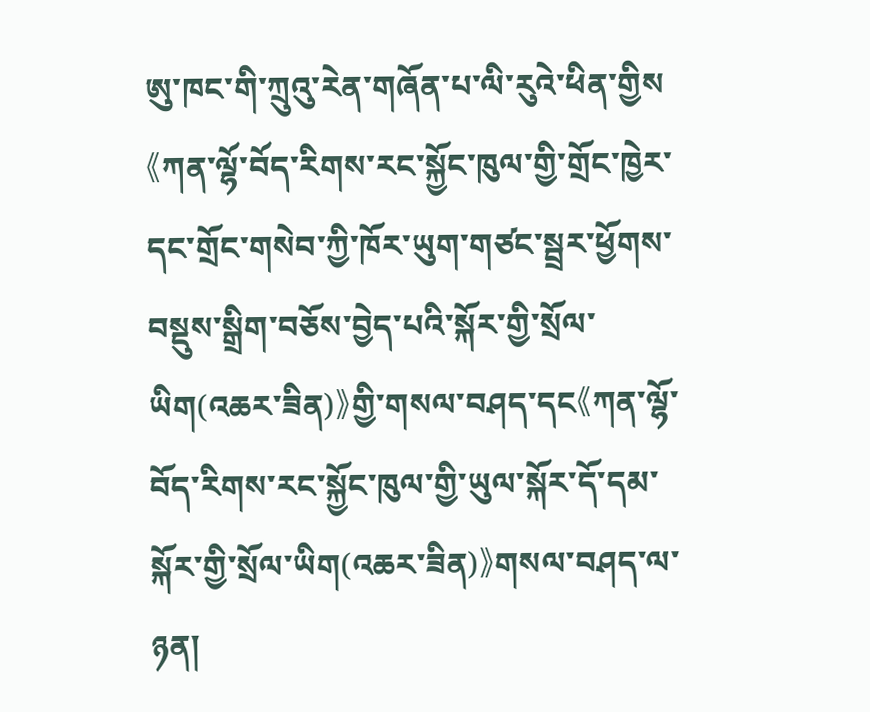ཨུ་ཁང་གི་ཀྲུའུ་རེན་གཞོན་པ་ལི་རུའེ་ཕིན་གྱིས《ཀན་ལྷོ་བོད་རིགས་རང་སྐྱོང་ཁུལ་གྱི་གྲོང་ཁྱེར་དང་གྲོང་གསེབ་ཀྱི་ཁོར་ཡུག་གཙང་སྦྲར་ཕྱོགས་བསྡུས་སྒྲིག་བཅོས་བྱེད་པའི་སྐོར་གྱི་སྲོལ་ཡིག(འཆར་ཟིན)》གྱི་གསལ་བཤད་དང《ཀན་ལྷོ་བོད་རིགས་རང་སྐྱོང་ཁུལ་གྱི་ཡུལ་སྐོར་དོ་དམ་སྐོར་གྱི་སྲོལ་ཡིག(འཆར་ཟིན)》གསལ་བཤད་ལ་ཉན།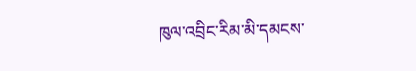ཁུལ་འབྲིང་རིམ་མི་དམངས་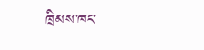ཁྲིམས་ཁང་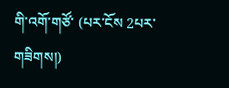གི་འགོ་གཙོ་ (པར་ངོས 2པར་གཟིགས།)